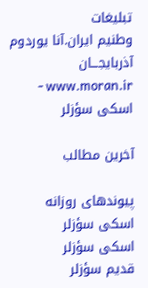تبلیغات
وطنیم ایران.آنا یوردوم آذربایجـــان www.moran.ir - اسکی سؤزلر

آخرین مطالب

پیوندهای روزانه
اسکی سؤزلر
اسکی سؤزلر
قدیم سؤزلر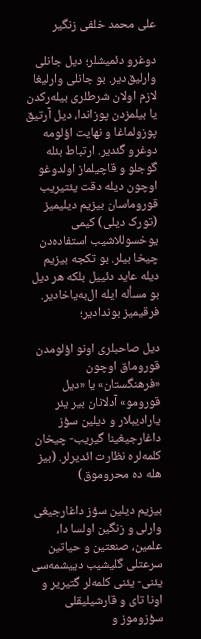علی محمد خلفی زنگیر

دوغرو دئمیشلر؛ دیل جانلی وارلیق‌دیر. بو جانلی وارلیغا لازم اولان شرطلری بیله‌رکدن یا بیلمزدن پوزاندا، دیل آرتیق پوزولماغا و نهایت اؤلومه دوغرو گئدیر. ارتباط بئله گوجلو و قاچیلماز اولدوغو اوچون دیله دقت یئتیریب قوروماسان بیزیم دیلیمیز (تورک دیلی) کیمی یوخسوللاشیب استفاده‌دن چیخا بیلر. بو تکجه بیزیم دیله عاید دئییل بلکه هر دیل بو مسأله ایله ال‌به‌یاخادیر. فرقیمیز بوندادیر؛

دیل صاحبلری اونو اؤلومدن قوروماق اوچون «فرهنگستان» یا «دیل قورومو» آدلانان بیر یئر یارادیبلار و دیلین سؤز داغارجیغینا گیریب- چیخان کلمه‌لره نظارت ائدیرلر. (بیز هله ده محروموق)

بیزیم دیلین سؤز داغارجیغی وارلی و زنگین اولسا دا، علمین، صنعتین و حیاتین سرعتلی گلیشیب دییشمه‌سی یئنی- یئنی کلمه‌لر گتیریر و اونا تای و قارشیلیقلی سؤزوموز و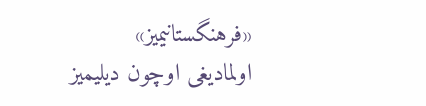«فرهنگستانیمیز» اولمادیغی اوچون دیلیمیز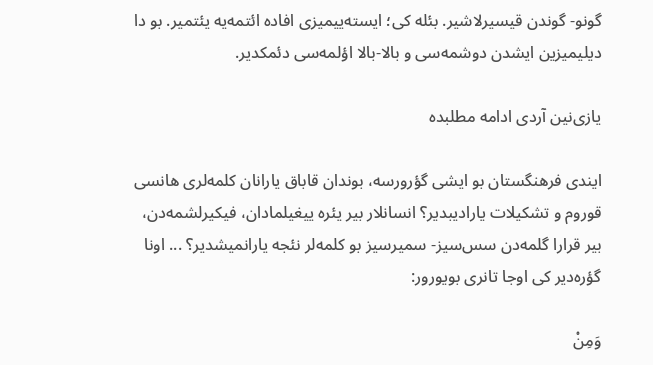گونو- گوندن قیسیرلاشیر. بئله کی؛ ایسته‌ییمیزی افاده ائتمه‌یه یئتمیر. بو دا دیلیمیزین ایشدن دوشمه‌سی و بالا-بالا اؤلمه‌سی دئمکدیر.

یازی‌نین آردی ادامه مطلبده

ایندی فرهنگستان بو ایشی گؤرورسه، بوندان قاباق یارانان کلمه‌لری هانسی قوروم و تشکیلات یارادیبدیر؟ انسانلار بیر یئره ییغیلمادان، فیکیرلشمه‌دن، بیر قرارا گلمه‌دن سس‌سیز- سمیرسیز بو کلمه‌لر نئجه یارانمیشدیر؟ ... اونا گؤره‌دیر کی اوجا تانری بویورور:

وَمِنْ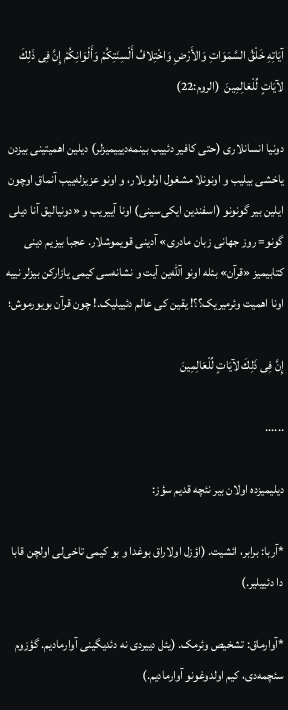آیَاتِهِ خَلْقُ السَّمَوَاتِ وَالأَرْضِ وَاخْتِلافُ أَلْسِنَتِكُمْ وَأَلْوَانِكُمْ إِنَّ فِی ذَلِكَ لآیَاتٍ لِّلْعَالِمِینَ  (الروم:22)

دونیا انسانلاری (حتی کافیر دئییب بینمه‌دیییمیزلر) دیلین اهمیتینی بیزدن یاخشی بیلیب و اونونلا مشغول اولوبلار، و اونو عزیزله‌ییب آنماق اوچون ایلین بیر گونونو (اسفندین ایکی‌سینی) اونا آییریب و «دونیالیق آنا دیلی گونو= روز جهانی زبان مادری» آدینی قویموشلار. عجبا بیزیم دینی کتابیمیز «قرآن» بئله اونو آلله‌ین آیت و نشانه‌سی کیمی یازارکن بیزلر نییه اونا اهمیت وئرمیریک؟؟! یقین کی عالم دئییلیک.! چون قرآن بویورموش؛

إِنَّ فِی ذَلِكَ لآیَاتٍ لِّلْعَالِمِینَ

......

دیلیمیزده اولان بیر نئچه قدیم سؤز:

*آربا: برابر، ائشیت. (اؤزل اولا‌راق بوغدا و بو کیمی تاخی‌لی اولچن قابا دا دئییلیر.)

*آوارماق: تشخیص وئرمک. (یئل دییردی نه دئدیگینی آوارمادیم. گؤزوم سئچمه‌دی، کیم اولدوغونو آوارمادیم.)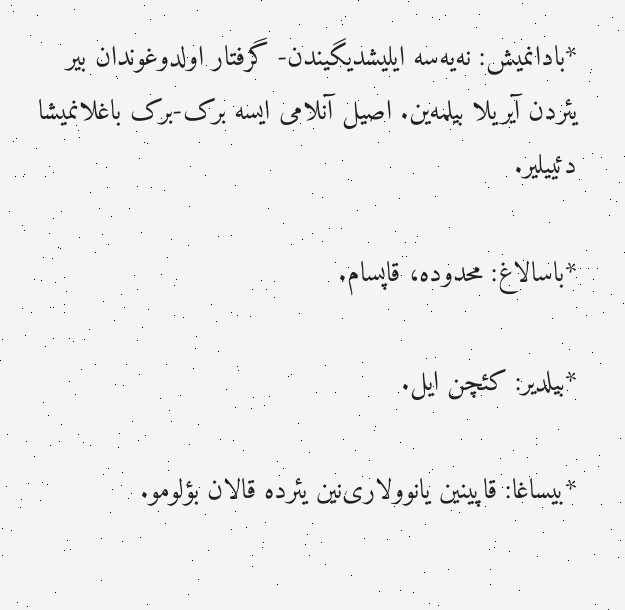*بادانمیش: نه‌یه‌سه ایلیشدیگیندن- گرفتار اولدوغوندان بیر یئردن آیریلا بیلمه‌ین. اصیل آنلامی ایسه برک-برک باغلانمیشا دئییلیر.

*باسالاغ: محدوده، قاپسام.

*بیلدیر: کئچن ایل.

*بیساغا: قاپینین یانوو‌لاری‌نین یئرده قالان بؤلومو.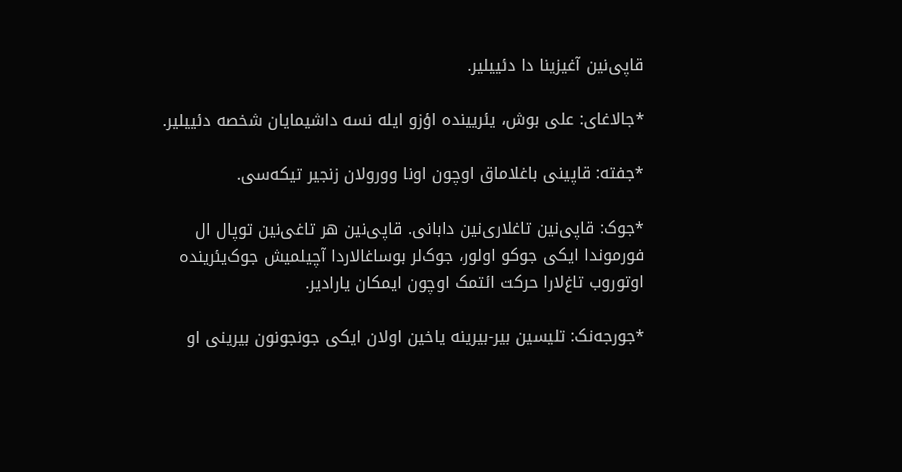قاپی‌نین آغیزینا دا دئییلیر.

*جالاغای: علی بوش، یئریینده اؤزو ایله نسه داشیمایان شخصه دئییلیر.

*جفته: قاپینی باغلاماق اوچون اونا وورولان زنجیر تیکه‌سی.

*جوک: قاپی‌نین تاغلاری‌نین دابانی. قاپی‌نین هر تاغی‌نین توپال ال فورموندا ایکی جوکو اولور، جوک‌لر بوساغا‌لاردا آچیلمیش جوک‌یئرینده اوتوروب تاغ‌لارا حرکت ائتمک اوچون ایمکان یارا‌دیر.

*جورجه‌نک: تلیسین بیر-بیرینه یاخین اولان ایکی جونجونون بیرینی او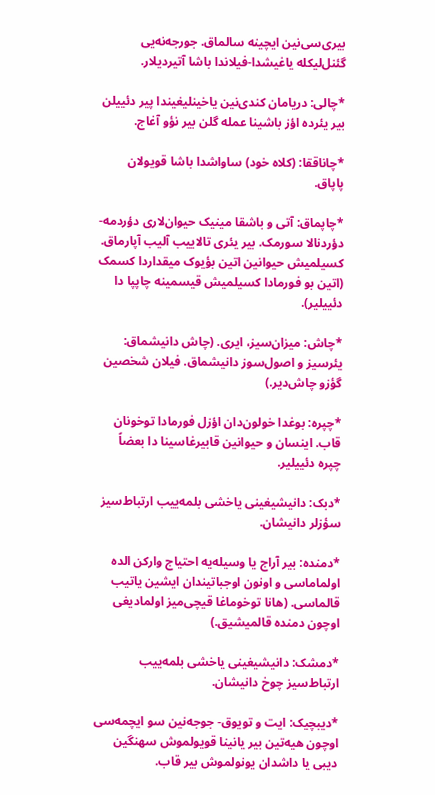بیری‌سی‌نین ایچینه سالماق. جورجه‌نه‌یی گئنل‌لیکله یاغیشدا-فیلاندا باشا آتیردیلار.

*چا‌لی: دریامان کندی‌نین یاخینلیغیندا پیر دئییلن بیر یئرده اؤز باشینا عمله گلن بیر نؤو آغاج.

*چاناققا: (کلاه خود) ساواشدا باشا قویولان پاپاق.

*چاپماق: آتی و باشقا مینیک حیوان‌لاری دؤردمه- دؤردنالا سورمک. بیر یئری تالاییب آلیب آپارماق. کسیلمیش حیوانین اتین بؤیوک میقداردا کسمک (اتین بو فورمادا کسیلمیش قیسمینه چاپپا دا دئییلیر).

*چاش: میزان‌سیز، ایری. (چاش دانیشماق: یئرسیز و اصول‌سوز دانیشماق. فیلان شخصین گؤزو چاش‌دیر.)

*چپره: بوغدا خولون‌دان اؤزل فورمادا توخونان قاب. اینسان و حیوانین قابیرغاسینا دا بعضاً چپره دئییلیر.

*دبک: دانیشیغینی یاخشی بلمه‌ییب ارتباط‌سیز سؤزلر دانیشان.

*دمنده: بیر آراج یا وسیله‌یه احتیاج وارکن الده اولماماسی و اونون اوجباتیندان ایشین یاتیب قالماسی. (هانا توخوماغا قیچی‌میز اولمادیغی اوچون دمنده قالمیشیق.)

*دمشک: دانیشیغینی یاخشی بلمه‌ییب ارتباط‌سیز چوخ دانیشان.

*دیبچیک: ایت و تویوق- جوجه‌نین سو ایچمه‌سی اوچون هیه‌تین بیر یانینا قویولموش سهنگین دیبی یا داشدان یونولموش بیر قاب.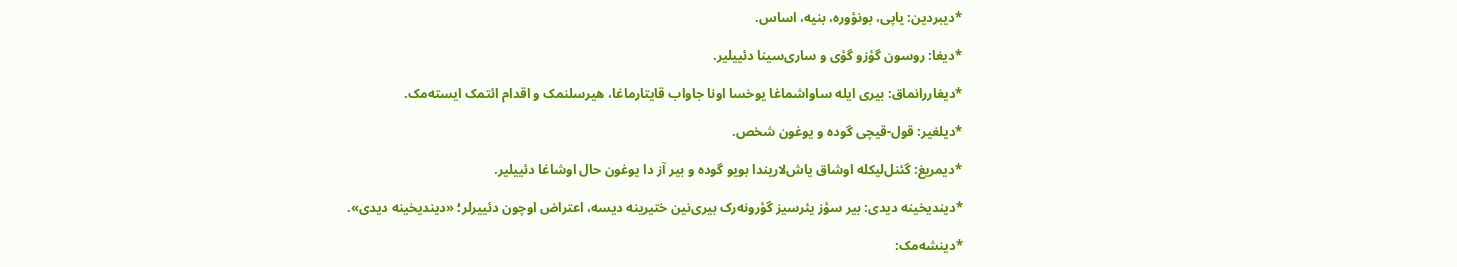*دیبردین: یاپی، بونؤوره، بنیه، اساس.

*دیغا: روسون گؤزو گؤی و ساری‌سینا دئییلیر.

*دیغاررانماق: بیری ایله ساواشماغا یوخسا اونا جاواب قایتارماغا، هیرسلنمک و اقدام ائتمک ایسته‌مک.

*دیلغیر: قول-قیچی گوده و یوغون شخص.

*دیمریغ: گئنل‌لیکله اوشاق یاش‌لاریندا بویو گوده و بیر آز دا یوغون حال اوشاغا دئییلیر.

*دیندیخینه دیدی: بیر سؤز یئرسیز گؤرونه‌رک بیری‌نین ختیرینه دیسه، اعتراض اوچون دئییرلر؛ «دیندیخینه دیدی».

*دینشه‌مک: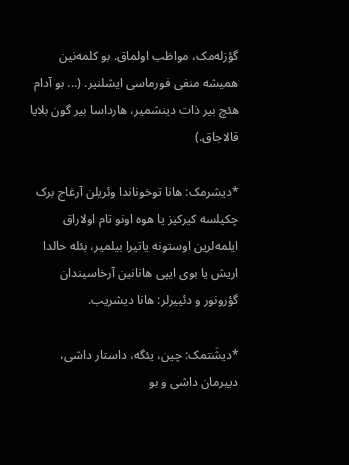گؤزله‌مک، مواظب اولماق. بو کلمه‌نین همیشه منفی فورماسی ایشلنیر. (... بو آدام هئچ بیر ذات دینشمیر، هارداسا بیر گون بلایا قالا‌جاق.)

*دیشرمک: هانا توخوناندا وئریلن آرغاج برک چکیلسه کیرکیز یا هوه اونو تام اولا‌راق ایلمه‌لرین اوستونه یاتیرا بیلمیر، بئله حالدا اریش یا بوی ایپی هانانین آرخاسیندان گؤرونور و دئییرلر: هانا دیشریب.

*دیشَتمک: چین، یئگه، داستار داشی، دییرمان داشی و بو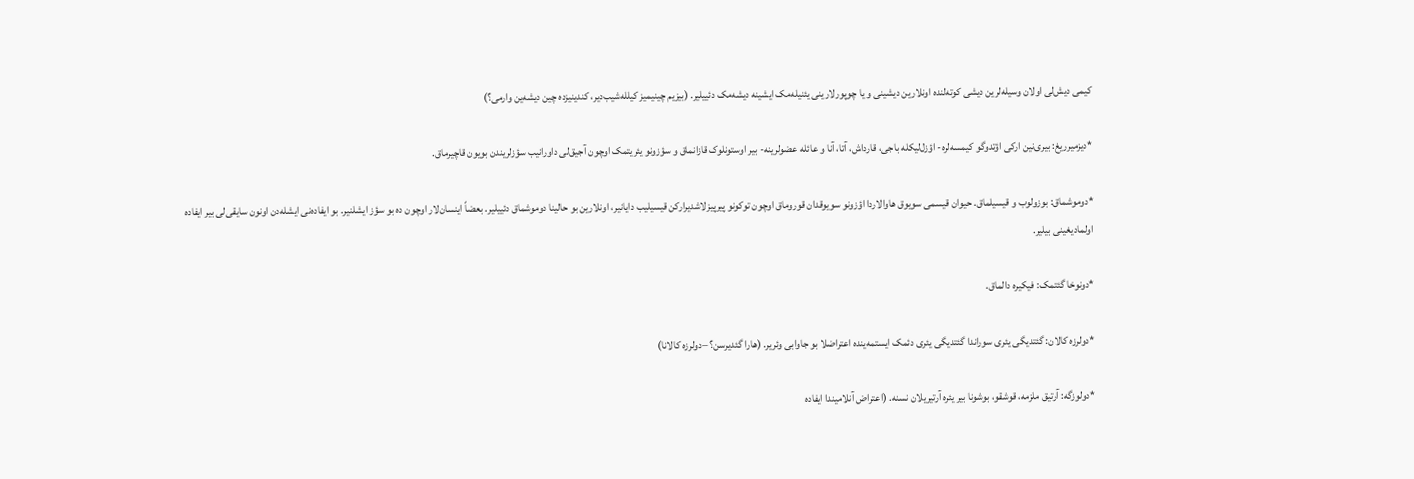کیمی دیش‌لی اولان وسیله‌لرین دیشی کوته‌لنده اونلارین دیشینی و یا چوپورلارینی یئنیله‌مک ایشینه دیشه‌مک دئییلیر. (بیزیم چینیمیز کیلله‌شیب‌دیر، کندینیزده چین دیشه‌ین وارمی؟)

*دیزمیرریغ: بیری‌نین ارکی اؤتدوگو کیمسه‌لره- اؤزل‌لیکله باجی، قارداش، آتا، آنا و عائله عضولرینه- بیر اوستونلوک قازانماق و سؤزونو یئریتمک اوچون آجیق‌لی داورانیب سؤزلریندن بویون قاچیرماق.

*دوموشماق: بوزولوب و قیسیلماق. حیوان قیسمی سویوق هاوا‌لاردا اؤزونو سویوقدان قوروماق اوچون توکونو پیرپیزلاشدیرارکن قیسیلیب دایانیر، اونلارین بو حالینا دوموشماق دئییلیر. بعضاً اینسان‌لار اوچون ده بو سؤز ایشلنیر. بو ایفا‌ده‌نی ایشله‌دن اونون سایقی‌لی بیر ایفاده اولمادیغینی بیلیر.

*دونوخا گئتمک: فیکیره دالماق.

*دولرزه کالان: گئتدیگی یئری سوراندا گئتدیگی یئری دئمک ایستمه‌ینده اعتراضلا بو جاوابی وئریر. (هارا گئدیرسن؟ –دولرزه کالانا)

*دولوزگه: آرتیق ملزمه، قوشقو، بوشونا بیر یئره آرتیریلان نسنه. (اعتراض آنلامیندا ایفاده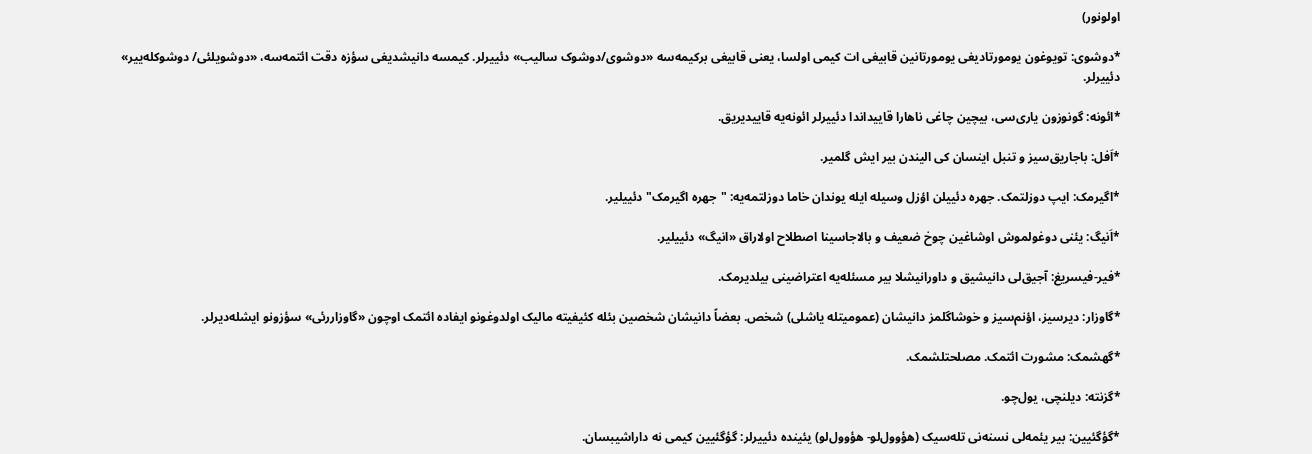اولونور)

*دوشوی: تویوغون یومورتادیغی یومورتانین قابیغی ات کیمی اولسا، یعنی قابیغی برکیمه‌سه «دوشوی/دوشوک سالیب» دئییرلر. کیمسه دانیشدیغی سؤزه دقت ائتمه‌سه، «دوشویلئی/ دوشوکله‌ییر» دئییرلر.

*ائونه: گونوزون یاری‌سی، بیچین چاغی ناهارا قاییداندا دئییرلر ائونه‌یه قاییدیریق.

*اَفل: باجاریق‌سیز و تنبل اینسان کی الیندن بیر ایش گلمیر.

*اگیرمک: ایپ دوزلتمک. جهره دئییلن اؤزل وسیله ایله یوندان خاما دوزلتمه‌یه: "جهره اگیرمک" دئییلیر.

*اَنیگ: یئنی دوغولموش اوشاغین چوخ ضعیف و بالاجاسینا اصطلاح اولا‌راق «انیگ» دئییلیر.

*فیر-فیسریغ: آجیق‌لی دانیشیق و داورانیشلا بیر مسئله‌یه اعتراضینی بیلدیرمک.

*گاوزار: دیرسیز، اؤنم‌سیز و خوشاگلمز دانیشان (عمومیتله یاشلی) شخص. بعضاً دانیشان شخصین بئله کئیفیته مالیک اولدوغونو ایفاده ائتمک اوچون «گاوزاررئی» سؤزونو ایشله‌دیرلر.

*گهشمک: مشورت ائتمک. مصلحتلشمک.

*گزنته: دیلنچی، یول‌چو.

*گؤگئیین: بیر یئمه‌لی نسنه‌نی تله‌سیک (هؤوول‌لو- هؤوول‌لو) یئینده دئییرلر: گؤگئیین کیمی نه داراشیبسان.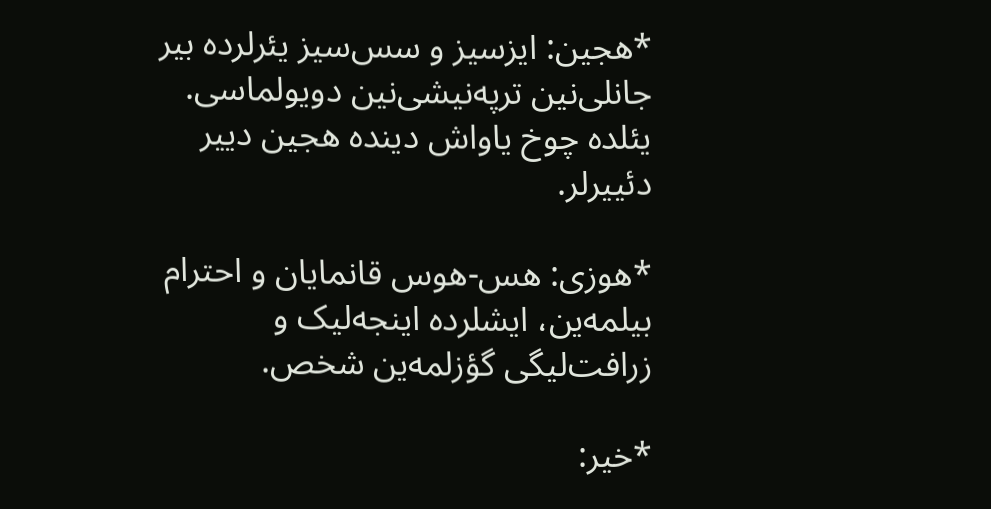*هجین: ایزسیز و سس‌سیز یئرلرده بیر جانلی‌نین ترپه‌نیشی‌نین دویولماسی. یئلده چوخ یاواش دینده هجین دییر دئییر‌لر.

*هوزی: هس-هوس قانمایان و احترام بیلمه‌ین، ایشلرده اینجه‌لیک و زرافت‌لیگی گؤزلمه‌ین شخص.

*خیر: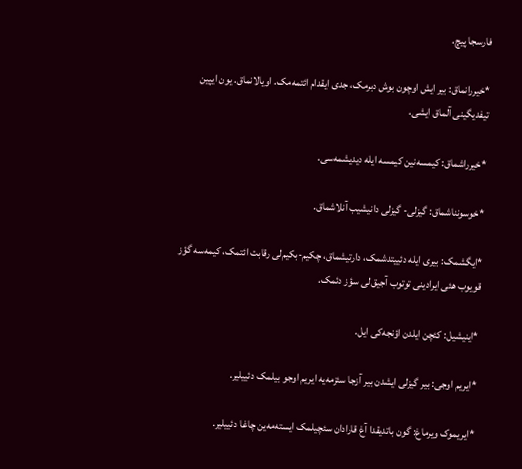فارسجا پیچ.

*خیررانماق: بیر ایش اوچون بوش دبرمک، جدی ایقدام ائتمه‌مک. اویالانماق. یون ایپین تیفدیگینی آلماق ایشی.

*خیرراشماق: کیمسه‌نین کیمسه ایله دیدیشمه‌سی.

*خوسونناشماق: گیزلی- گیزلی دانیشیب آنلاشماق.

*ایگشمک: بیری ایله دئییتدشمک، دارتیشماق، چکیم-بکیم‌لی رقابت ائتمک، کیمه‌سه گؤز قویوب هئی ایرادینی توتوب آجیق‌لی سؤز دئمک.

*اینیشیل: کئچن ایلدن اؤنجه‌کی ایل.

*ایریم اوجی: بیر گیزلی ایشدن بیر آزجا سئزمه‌یه ایریم اوجو بیلمک دئییلیر.

*ایریموک ویرماغ: گون باتدیقدا آغ قارا‌دان سئچیلمک ایسته‌مه‌ین چاغا دئییلیر.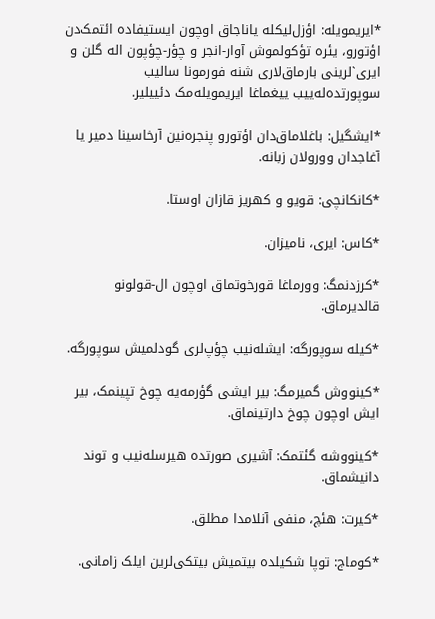*ایریمویله: اؤزل‌لیکله یانا‌جاق اوچون ایستیفاده ائتمک‌دن اؤتورو، یئره تؤکولموش آوار-انجر و چؤر-چؤپون اله گلن و ایری`لرینی بارماق‌لاری شنه فورمونا سالیب سوپورتده‌له‌ییب ییغماغا ایریمویله‌مک دئییلیر.

*ایشگیل: باغلاماق‌دان اؤتورو پنجره‌نین آرخاسینا دمیر یا آغاجدان وورولان زبانه.

*کانکانچی: قویو و کهریز قازان اوستا.

*کاس: ایری، نامیزان.

*کرزدنمگ: وورماغا قورخوتماق اوچون ال-قولونو قالدیرماق.

*کیله سوپورگه: ایشله‌نیب چؤپ‌لری گودلمیش سوپورگه.

*کینووش گمیرمگ: بیر ایشی گؤرمه‌یه چوخ تپینمک، بیر ایش اوچون چوخ دارتینماق.

*کینووشه گئتمک: آشیری صورتده هیرسله‌نیب و توند دانیشماق.

*کیرت: هئچ، منفی آنلامدا مطلق.

*کوماج: توپا شکیلده بیتمیش بیتکی‌لرین ایلک زامانی.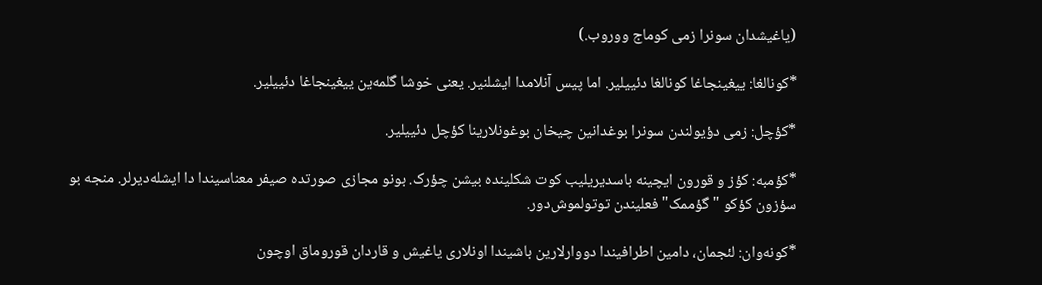(یاغیشدان سونرا زمی کوماج ووروب.)

*کونالغا: ییغینجاغا کونالغا دئییلیر. اما پیس آنلامدا ایشلنیر. یعنی خوشا گلمه‌ین ییغینجاغا دئییلیر.

*کؤچل: زمی دؤیولندن سونرا بوغدانین چیخان بوغونلارینا کؤچل دئییلیر.

*کؤمبه: کؤز و قورون ایچینه باسدیریلیب کوت شکلینده بیشن چؤرک. بونو مجازی صورتده صیفر معناسیندا دا ایشله‌دیرلر. منجه بو سؤزون کؤکو "گؤممک" فعلیندن توتولموش‌دور.

*کونه‌وان: لئجمان، دامین اطرافیندا دووارلارین باشیندا اونلاری یاغیش و قاردان قوروماق اوچون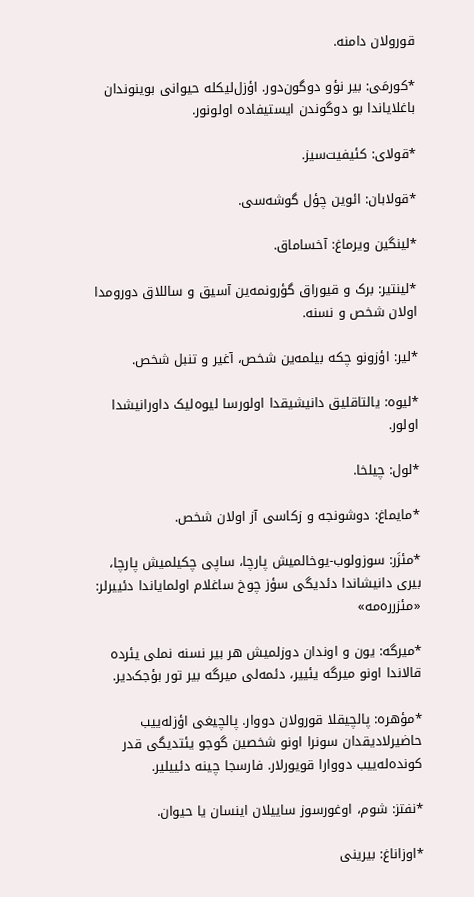قورولان دامنه.

*کورمَی: بیر نؤو دوگون‌دور. اؤزل‌لیکله حیوانی بوینوندان باغلایاندا بو دوگوندن ایستیفاده اولونور.

*قولای: کئیفیت‌سیز.

*قولابان: ائوین چؤل گوشه‌سی.

*لینگین ویرماغ: آخساماق.

*لینتیر: برک و قیو‌راق گؤرونمه‌ین آسیق و ساللاق دورومدا اولان شخص و نسنه.

*لیر: اؤزونو چکه بیلمه‌ین شخص، آغیر و تنبل شخص.

*لیوه: یالتاقلیق دانیشیقدا اولورسا لیوه‌لیک داورانیشدا اولور.

*لول: چیلخا.

*مایماغ: دوشونجه و زکاسی آز اولان شخص.

*مئزَر: سوزولوب-یوخالمیش پارچا، ساپی چکیلمیش پارچا، بیری دانیشاندا دئدیگی سؤز چوخ ساغلام اولمایاندا دئییرلر: «مئزرره‌مه»

*میرگه: یون و اوندان دوزلمیش هر بیر نسنه نملی یئرده قالاندا اونو میرگه یئییر، دئمه‌لی میرگه بیر تور بؤجک‌دیر.

*مؤهره: پالچیقلا قورولان دووار. پالچیغی اؤزله‌ییب حاضیرلادیقدان سونرا اونو شخصین گوجو یئتدیگی قدر کونده‌له‌ییب دووارا قویورلار. فارسجا چینه دئییلیر.

*نفتز: شوم، اوغورسوز ساییلان اینسان یا حیوان.

*اوزاناغ: بیرینی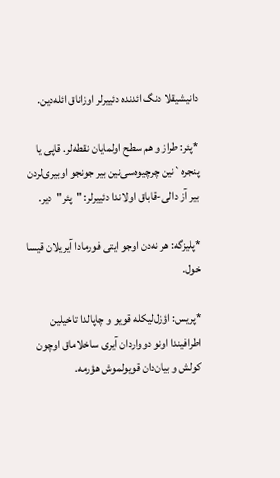دانیشیقلا دنگ ائدنده دئییرلر اوزاناق ائله‌دین.

*پئر: طراز و هم سطح اولمایان نقطه‌لر. قاپی یا پنجره`نین چرچیوه‌سی‌نین بیر جونجو اوبیری‌لردن بیر آز دالی-قاباق اولاندا دئییرلر: "پئر"دیر.

*پلیزگه: هر نه‌دن اوجو ایتی فورمادا آیریلان قیسا خول.

*پریس: اؤزل‌لیکله قویو و چاپالدا تاخیلین اطرافیندا اونو دوواردان آیری ساخلاماق اوچون کولش و بیان‌دان قویولموش هؤرمه.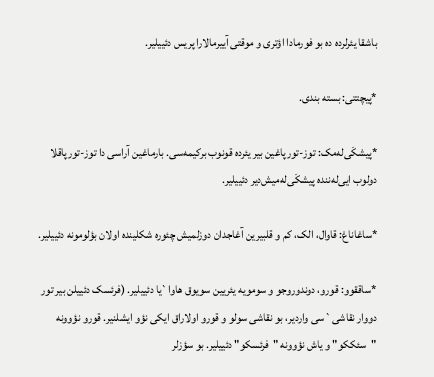باشقا یئرلرده ده بو فورمادا اؤتری و موقتی آییرما‌لارا پریس دئییلیر.

*پیچتتی: بسته بندی.

*پیشکَی‌له‌مک: توز-تورپاغین بیر یئرده قونوب برکیمه‌سی. بارماغین آراسی دا توز-تورپاقلا دولوب ایی‌له‌ننده پیشکَی‌له‌میش‌دیر دئییلیر.

*ساغاناغ: قاوال، الک، کم و قلبیرین آغاجدان دوزلمیش چئوره شکلینده اولان بؤلومونه دئییلیر.

*ساققوو: قورو، دوندوروجو و سومویه یئریین سویوق هاوا`یا دئییلیر. (فرئسک دئییلن بیر تور دووار نقاشی`سی واردیر، بو نقاشی سولو و قورو اولا‌راق ایکی نؤو ایشلنیر. قورو نؤوونه "سئککو" و یاش نؤوونه "فرئسکو" دئییلیر. بو سؤزلر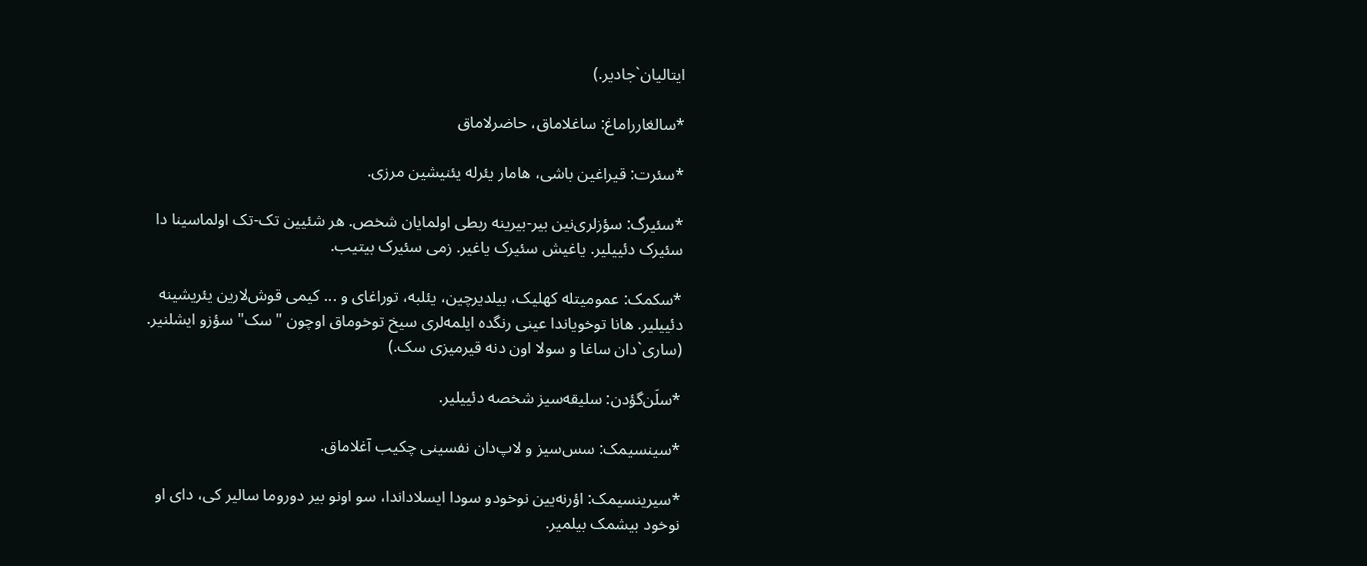ایتالیان`جا‌دیر.)

*سالغارراماغ: ساغلاماق، حاضرلاماق

*سئرت: قیراغین باشی، هامار یئرله یئنیشین مرزی.

*سئیرگ: سؤزلری‌نین بیر-بیرینه ربطی اولمایان شخص. هر شئیین تک-تک اولماسینا دا سئیرک دئییلیر. یاغیش سئیرک یاغیر. زمی سئیرک بیتیب.

*سکمک: عمومیتله کهلیک، بیلدیرچین، یئلبه، توراغای و ... کیمی قوش‌لارین یئریشینه دئییلیر. هانا توخویاندا عینی رنگده ایلمه‌لری سیخ توخوماق اوچون "سک" سؤزو ایشلنیر. (ساری`دان ساغا و سولا اون دنه قیرمیزی سک.)

*سلَن‌گؤدن: سلیقه‌سیز شخصه دئییلیر.

*سینسیمک: سس‌سیز و لاپ‌دان نفسینی چکیب آغلاماق.

*سیرینسیمک: اؤرنه‌یین نوخودو سودا ایسلا‌داندا، سو اونو بیر دوروما سالیر کی، دای او نوخود بیشمک بیلمیر.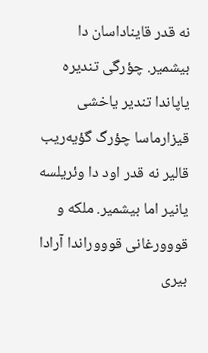نه قدر قایناداسان دا بیشمیر. چؤرگی تندیره یاپاندا تندیر یاخشی قیزارماسا چؤرگ گؤیه‌ریب قالیر نه قدر اود دا وئریلسه یانیر اما بیشمیر. ملکه و قووورغانی قوووراندا آرادا بیری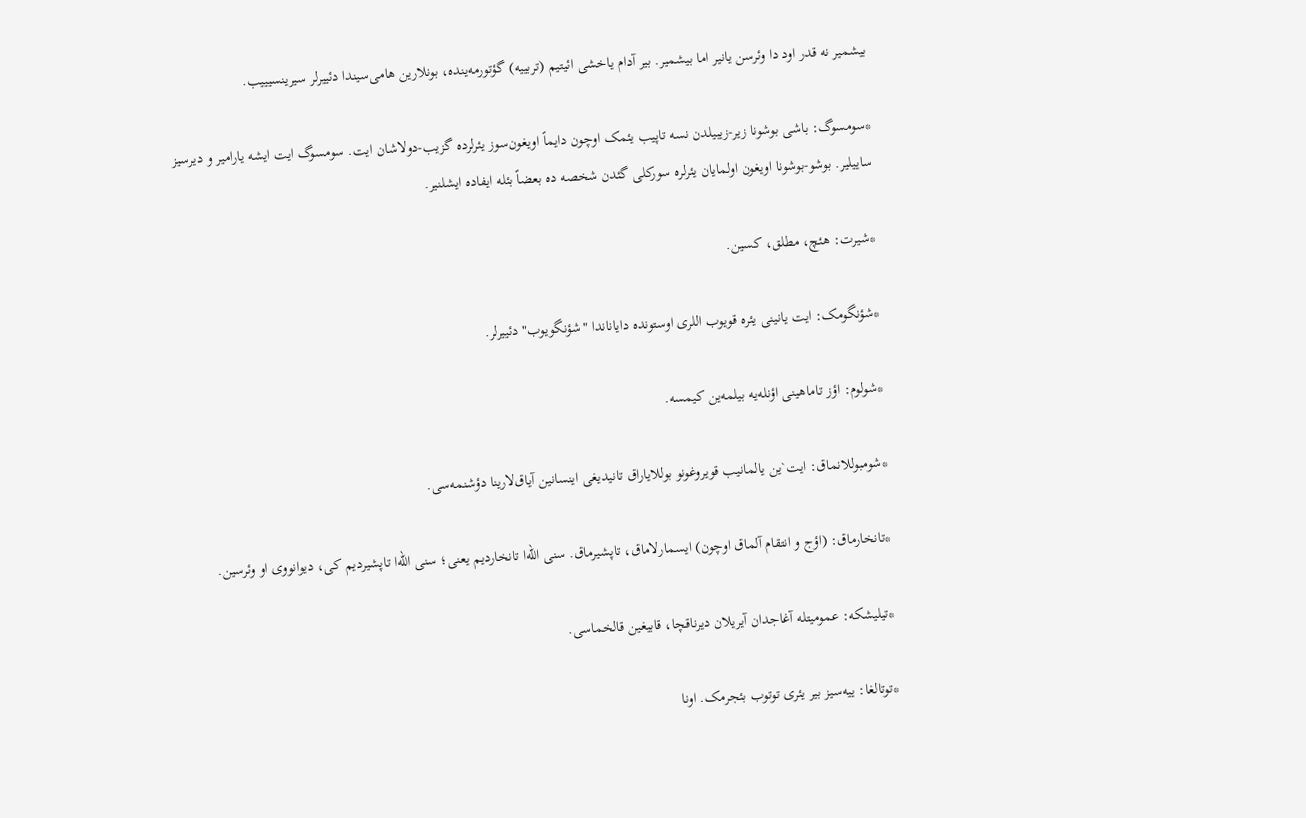بیشمیر نه قدر اود دا وئرسن یانیر اما بیشمیر. بیر آدام یاخشی ائیتیم (تربییه) گؤتورمه‌ینده، بونلارین هامی‌سیندا دئییرلر سیرینسیییب.

*سومسوگ: باشی بوشونا زیر-زیبیلدن نسه تاپیب یئمک اوچون دایماً اویغون‌سوز یئرلرده گزیب-دولاشان ایت. سومسوگ ایت ایشه یارامیر و دیرسیز ساییلیر. بوشو-بوشونا اویغون اولمایان یئرلره سورکلی گئدن شخصه ده بعضاً بئله ایفاده ایشلنیر.

*شیرت: هئچ، مطلق، کسین.

*شؤنگومک: ایت یانینی یئره قویوب اللری اوستونده دایاناندا "شؤنگویوب" دئییرلر.

*شولوم: اؤز تاماهینی اؤنله‌یه بیلمه‌ین کیمسه.

*شومبوللانماق: ایت`ین یالمانیب قویروغونو بوللایا‌راق تانیدیغی اینسانین آیاق‌لارینا دؤشنمه‌سی.

*تانخارماق: (اؤج و انتقام آلماق اوچون) ایسمارلاماق، تاپشیرماق. سنی الله‌ا تانخاردیم یعنی؛ سنی الله‌ا تاپشیردیم کی، دیوانووی او وئرسین.

*تیلیشکه: عمومیتله آغاجدان آیریلان دیرناقچا، قابیغین قالخماسی.

*توتالغا: ییه‌سیز بیر یئری توتوب بئجرمک. اونا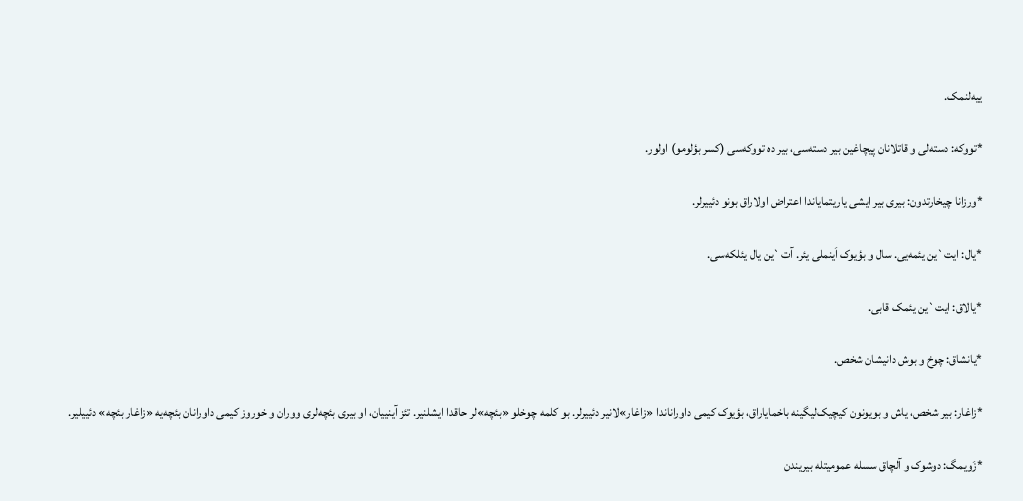ییه‌لنمک.

*تووکه: دسته‌لی و قاتلانان پیچاغین بیر دسته‌سی، بیر ده تووکه‌سی (کسر بؤلومو) اولور.

*ورزانا چیخارتدون: بیری بیر ایشی یاریتمایاندا اعتراض اولا‌راق بونو دئییرلر.

*یال: ایت`ین یئمه‌یی. سال و بؤیوک اَینملی یئر. آت`ین یال یئلکه‌سی.

*یالاق: ایت`ین یئمک قابی.

*یانشاق: چوخ و بوش دانیشان شخص.

*زاغار: بیر شخص، یاش و بویونون کیچیک‌لیگینه باخمایا‌راق، بؤیوک کیمی داوراناندا «زاغار»لانیر دئییرلر. بو کلمه چوخلو «بئچه»لر حاقدا ایشلنیر. تئز آینییان، او بیری بئچه‌لری ووران و خوروز کیمی داورانان بئچه‌یه «زاغار بئچه» دئییلیر.

*زَویمگ: دوشوک و آلچاق سسله عمومیتله بیریندن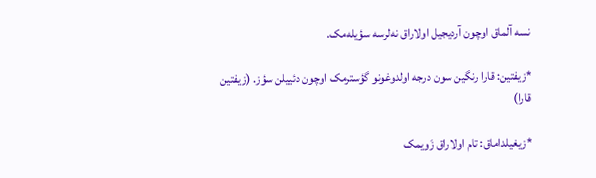نسه آلماق اوچون آردیجیل اولا‌راق نه‌لرسه سؤیله‌مک.

*زیفتین: قارا رنگین سون درجه اولدوغونو گؤسترمک اوچون دئییلن سؤز. (زیفتین قارا)

*زیغیلداماق: تام اولا‌راق زَویمک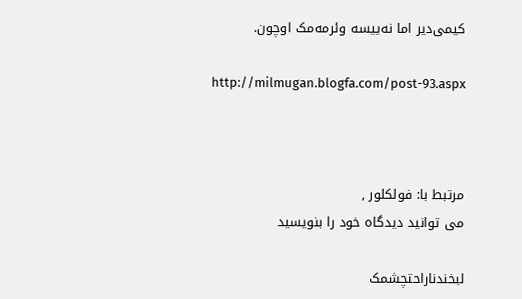کیمی‌دیر اما نه‌ییسه وئرمه‌مک اوچون.

 http://milmugan.blogfa.com/post-93.aspx



مرتبط با: فولکلور ,
می توانید دیدگاه خود را بنویسید

لبخندناراحتچشمک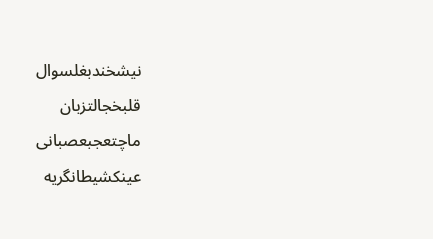نیشخندبغلسوال
قلبخجالتزبان
ماچتعجبعصبانی
عینکشیطانگریه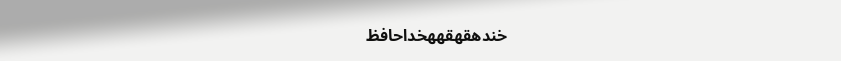خندهقهقههخداحافظ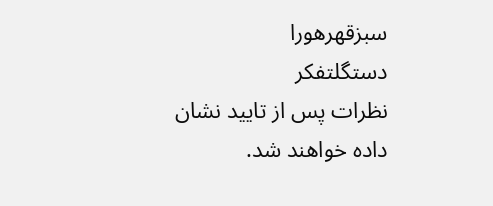سبزقهرهورا
دستگلتفکر
نظرات پس از تایید نشان داده خواهند شد.